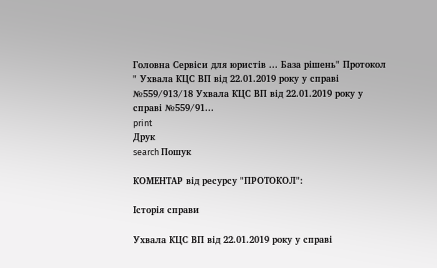Головна Сервіси для юристів ... База рішень" Протокол " Ухвала КЦС ВП від 22.01.2019 року у справі №559/913/18 Ухвала КЦС ВП від 22.01.2019 року у справі №559/91...
print
Друк
search Пошук

КОМЕНТАР від ресурсу "ПРОТОКОЛ":

Історія справи

Ухвала КЦС ВП від 22.01.2019 року у справі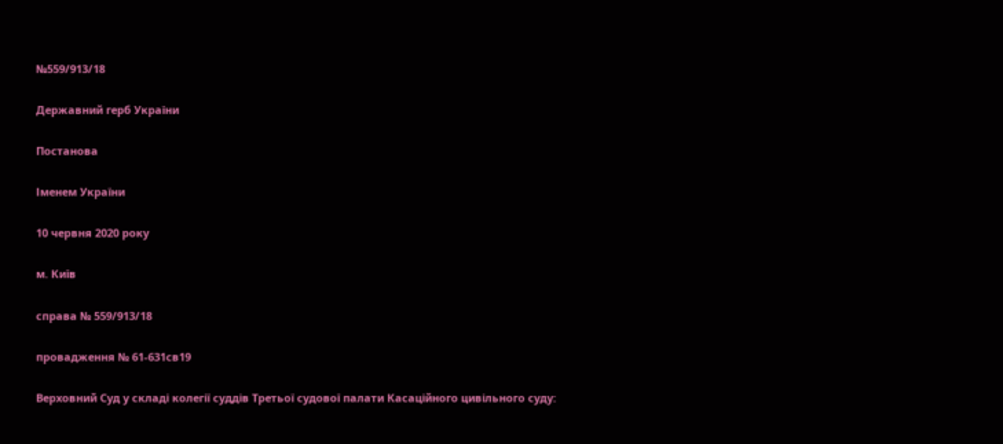№559/913/18

Державний герб України

Постанова

Іменем України

10 червня 2020 року

м. Київ

справа № 559/913/18

провадження № 61-631св19

Верховний Суд у складі колегії суддів Третьої судової палати Касаційного цивільного суду: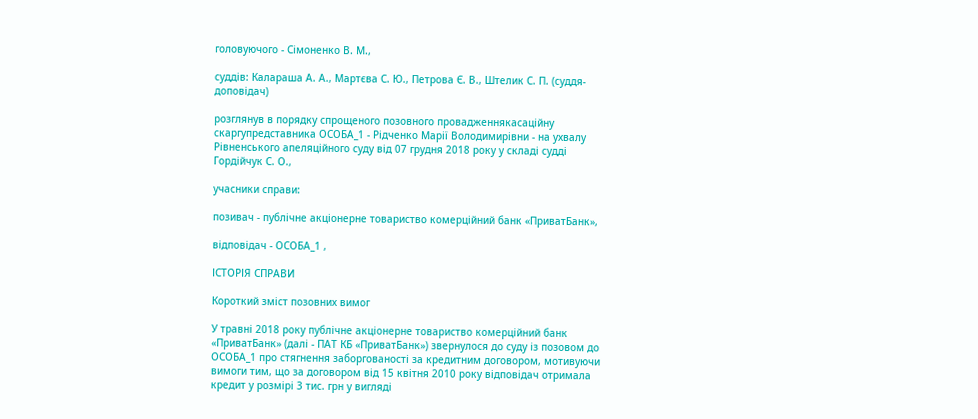головуючого - Сімоненко В. М.,

суддів: Калараша А. А., Мартєва С. Ю., Петрова Є. В., Штелик С. П. (суддя-доповідач)

розглянув в порядку спрощеного позовного провадженнякасаційну скаргупредставника ОСОБА_1 - Рідченко Марії Володимирівни - на ухвалу Рівненського апеляційного суду від 07 грудня 2018 року у складі судді Гордійчук С. О.,

учасники справи:

позивач - публічне акціонерне товариство комерційний банк «ПриватБанк»,

відповідач - ОСОБА_1 ,

ІСТОРІЯ СПРАВИ

Короткий зміст позовних вимог

У травні 2018 року публічне акціонерне товариство комерційний банк «ПриватБанк» (далі - ПАТ КБ «ПриватБанк») звернулося до суду із позовом до ОСОБА_1 про стягнення заборгованості за кредитним договором, мотивуючи вимоги тим, що за договором від 15 квітня 2010 року відповідач отримала кредит у розмірі 3 тис. грн у вигляді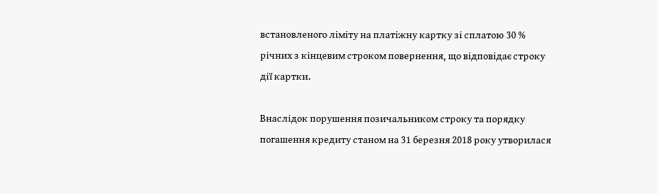встановленого ліміту на платіжну картку зі сплатою 30 % річних з кінцевим строком повернення, що відповідає строку дії картки.

Внаслідок порушення позичальником строку та порядку погашення кредиту станом на 31 березня 2018 року утворилася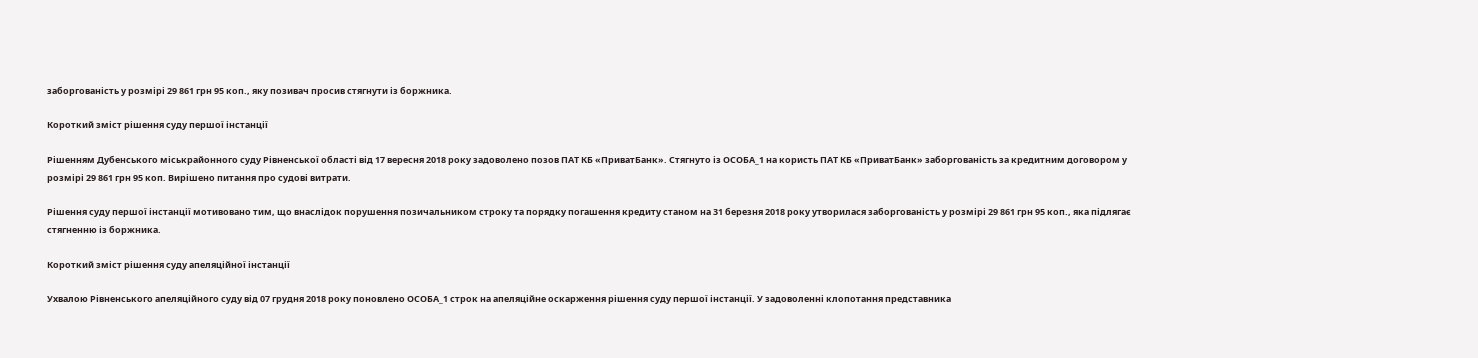заборгованість у розмірі 29 861 грн 95 коп., яку позивач просив стягнути із боржника.

Короткий зміст рішення суду першої інстанції

Рішенням Дубенського міськрайонного суду Рівненської області від 17 вересня 2018 року задоволено позов ПАТ КБ «ПриватБанк». Стягнуто із ОСОБА_1 на користь ПАТ КБ «ПриватБанк» заборгованість за кредитним договором у розмірі 29 861 грн 95 коп. Вирішено питання про судові витрати.

Рішення суду першої інстанції мотивовано тим, що внаслідок порушення позичальником строку та порядку погашення кредиту станом на 31 березня 2018 року утворилася заборгованість у розмірі 29 861 грн 95 коп., яка підлягає стягненню із боржника.

Короткий зміст рішення суду апеляційної інстанції

Ухвалою Рівненського апеляційного суду від 07 грудня 2018 року поновлено ОСОБА_1 строк на апеляційне оскарження рішення суду першої інстанції. У задоволенні клопотання представника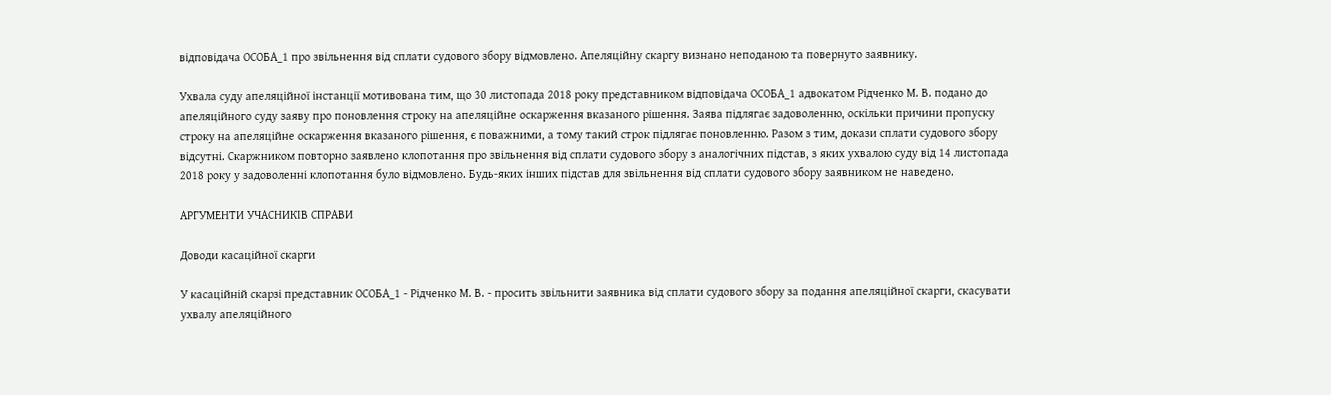відповідача ОСОБА_1 про звільнення від сплати судового збору відмовлено. Апеляційну скаргу визнано неподаною та повернуто заявнику.

Ухвала суду апеляційної інстанції мотивована тим, що 30 листопада 2018 року представником відповідача ОСОБА_1 адвокатом Рідченко М. В. подано до апеляційного суду заяву про поновлення строку на апеляційне оскарження вказаного рішення. Заява підлягає задоволенню, оскільки причини пропуску строку на апеляційне оскарження вказаного рішення, є поважними, а тому такий строк підлягає поновленню. Разом з тим, докази сплати судового збору відсутні. Скаржником повторно заявлено клопотання про звільнення від сплати судового збору з аналогічних підстав, з яких ухвалою суду від 14 листопада 2018 року у задоволенні клопотання було відмовлено. Будь-яких інших підстав для звільнення від сплати судового збору заявником не наведено.

АРГУМЕНТИ УЧАСНИКІВ СПРАВИ

Доводи касаційної скарги

У касаційній скарзі представник ОСОБА_1 - Рідченко М. В. - просить звільнити заявника від сплати судового збору за подання апеляційної скарги, скасувати ухвалу апеляційного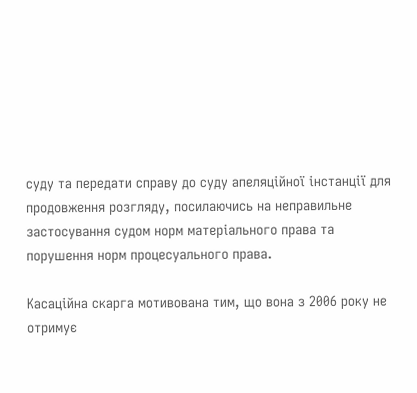суду та передати справу до суду апеляційної інстанції для продовження розгляду, посилаючись на неправильне застосування судом норм матеріального права та порушення норм процесуального права.

Касаційна скарга мотивована тим, що вона з 2006 року не отримує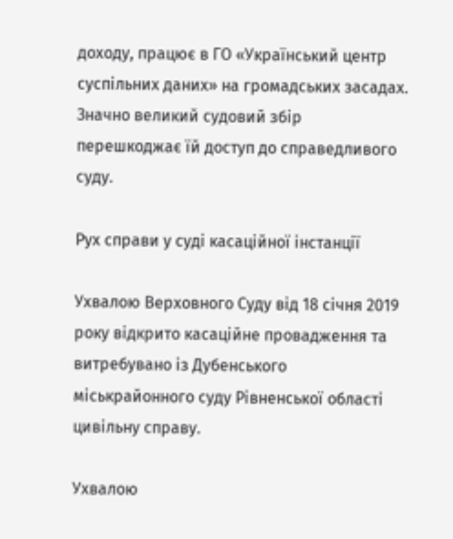доходу, працює в ГО «Український центр суспільних даних» на громадських засадах. Значно великий судовий збір перешкоджає їй доступ до справедливого суду.

Рух справи у суді касаційної інстанції

Ухвалою Верховного Суду від 18 січня 2019 року відкрито касаційне провадження та витребувано із Дубенського міськрайонного суду Рівненської області цивільну справу.

Ухвалою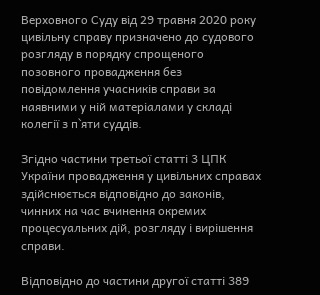Верховного Суду від 29 травня 2020 року цивільну справу призначено до судового розгляду в порядку спрощеного позовного провадження без повідомлення учасників справи за наявними у ній матеріалами у складі колегії з п`яти суддів.

Згідно частини третьої статті 3 ЦПК України провадження у цивільних справах здійснюється відповідно до законів, чинних на час вчинення окремих процесуальних дій, розгляду і вирішення справи.

Відповідно до частини другої статті 389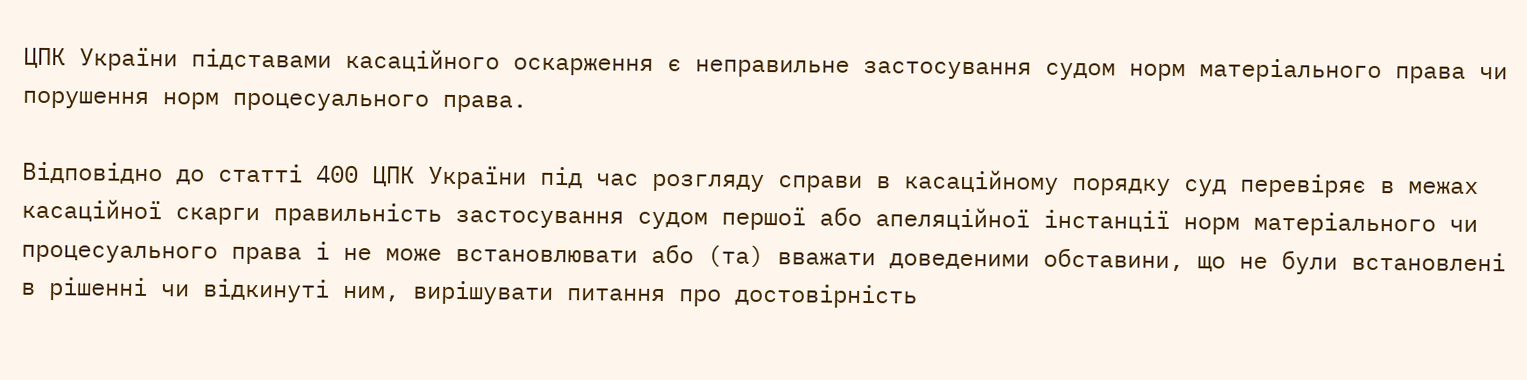ЦПК України підставами касаційного оскарження є неправильне застосування судом норм матеріального права чи порушення норм процесуального права.

Відповідно до статті 400 ЦПК України під час розгляду справи в касаційному порядку суд перевіряє в межах касаційної скарги правильність застосування судом першої або апеляційної інстанції норм матеріального чи процесуального права і не може встановлювати або (та) вважати доведеними обставини, що не були встановлені в рішенні чи відкинуті ним, вирішувати питання про достовірність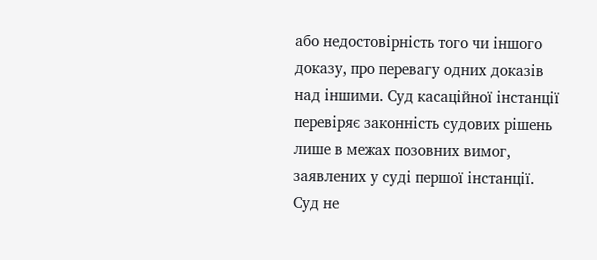або недостовірність того чи іншого доказу, про перевагу одних доказів над іншими. Суд касаційної інстанції перевіряє законність судових рішень лише в межах позовних вимог, заявлених у суді першої інстанції. Суд не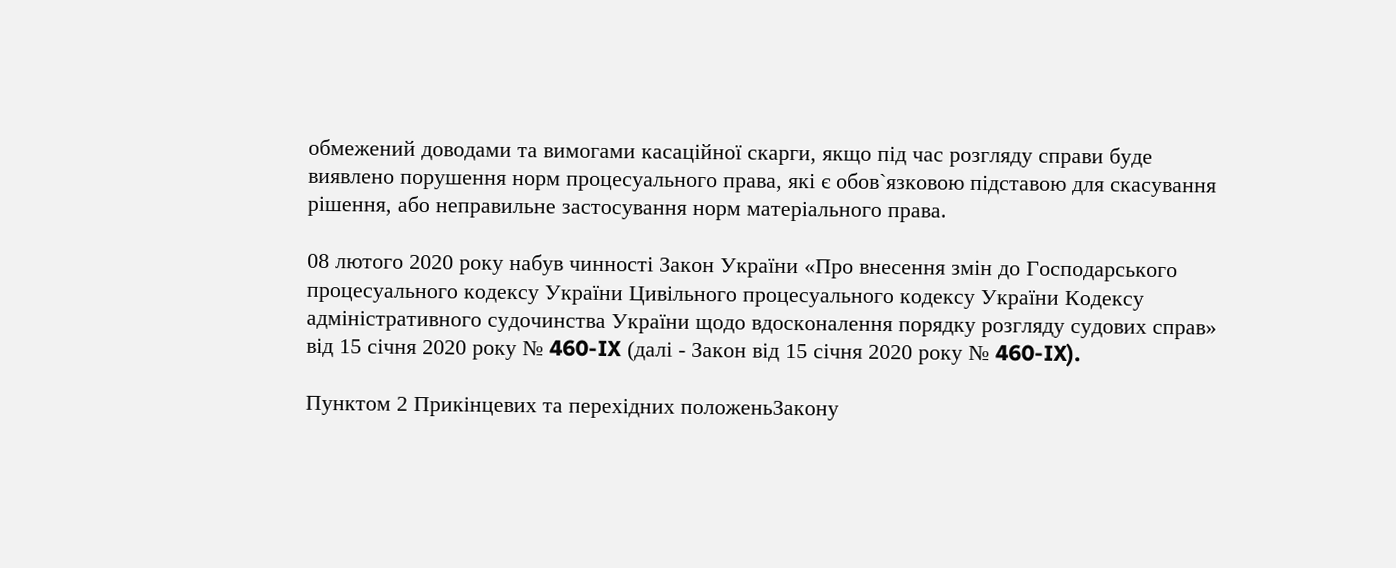обмежений доводами та вимогами касаційної скарги, якщо під час розгляду справи буде виявлено порушення норм процесуального права, які є обов`язковою підставою для скасування рішення, або неправильне застосування норм матеріального права.

08 лютого 2020 року набув чинності Закон України «Про внесення змін до Господарського процесуального кодексу України Цивільного процесуального кодексу України Кодексу адміністративного судочинства України щодо вдосконалення порядку розгляду судових справ» від 15 січня 2020 року № 460-IX (далі - Закон від 15 січня 2020 року № 460-IX).

Пунктом 2 Прикінцевих та перехідних положеньЗакону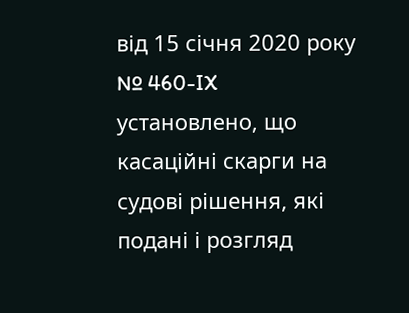від 15 січня 2020 року № 460-IX установлено, що касаційні скарги на судові рішення, які подані і розгляд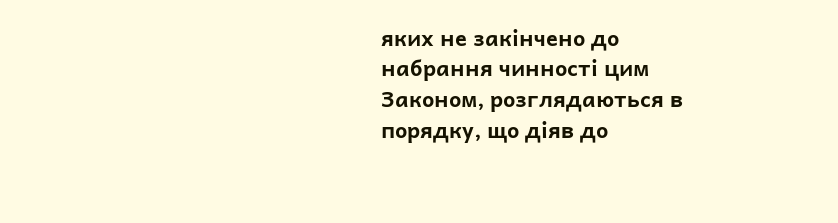яких не закінчено до набрання чинності цим Законом, розглядаються в порядку, що діяв до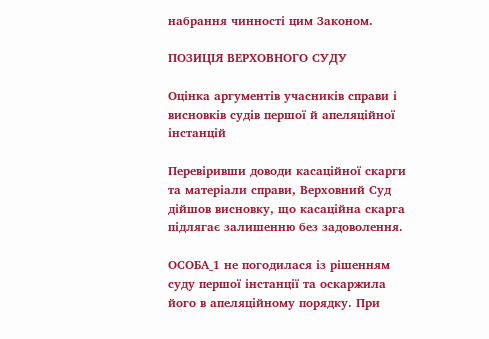набрання чинності цим Законом.

ПОЗИЦІЯ ВЕРХОВНОГО СУДУ

Оцінка аргументів учасників справи і висновків судів першої й апеляційної інстанцій

Перевіривши доводи касаційної скарги та матеріали справи, Верховний Суд дійшов висновку, що касаційна скарга підлягає залишенню без задоволення.

ОСОБА_1 не погодилася із рішенням суду першої інстанції та оскаржила його в апеляційному порядку. При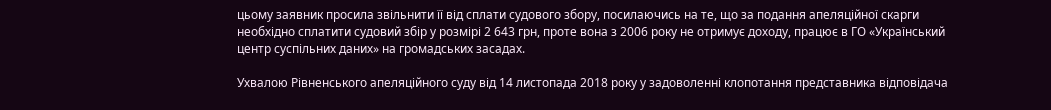цьому заявник просила звільнити її від сплати судового збору, посилаючись на те, що за подання апеляційної скарги необхідно сплатити судовий збір у розмірі 2 643 грн, проте вона з 2006 року не отримує доходу, працює в ГО «Український центр суспільних даних» на громадських засадах.

Ухвалою Рівненського апеляційного суду від 14 листопада 2018 року у задоволенні клопотання представника відповідача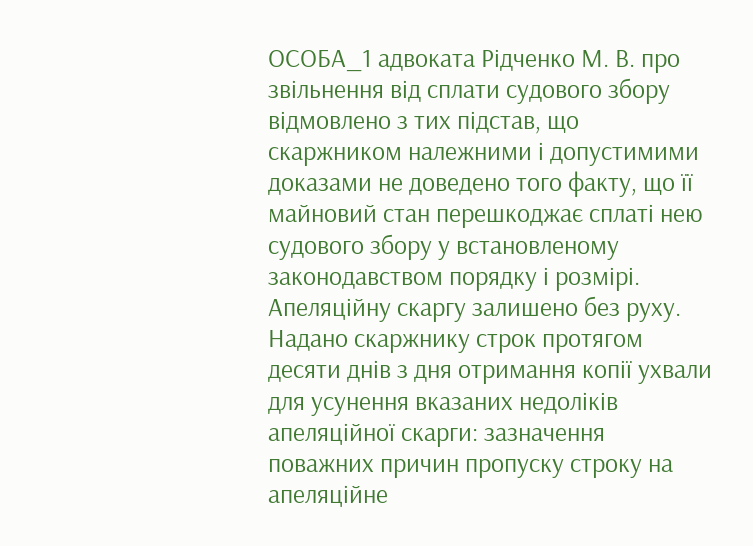ОСОБА_1 адвоката Рідченко М. В. про звільнення від сплати судового збору відмовлено з тих підстав, що скаржником належними і допустимими доказами не доведено того факту, що її майновий стан перешкоджає сплаті нею судового збору у встановленому законодавством порядку і розмірі. Апеляційну скаргу залишено без руху. Надано скаржнику строк протягом десяти днів з дня отримання копії ухвали для усунення вказаних недоліків апеляційної скарги: зазначення поважних причин пропуску строку на апеляційне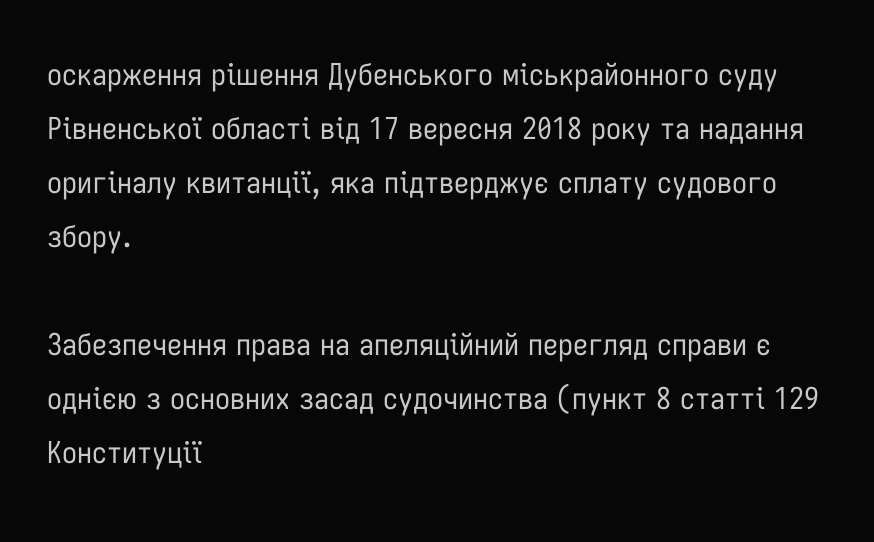оскарження рішення Дубенського міськрайонного суду Рівненської області від 17 вересня 2018 року та надання оригіналу квитанції, яка підтверджує сплату судового збору.

Забезпечення права на апеляційний перегляд справи є однією з основних засад судочинства (пункт 8 статті 129 Конституції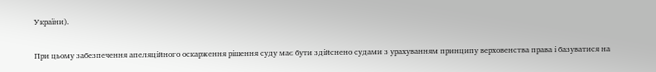України).

При цьому забезпечення апеляційного оскарження рішення суду має бути здійснено судами з урахуванням принципу верховенства права і базуватися на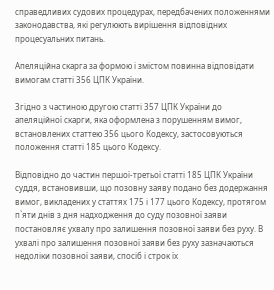справедливих судових процедурах, передбачених положеннями законодавства, які регулюють вирішення відповідних процесуальних питань.

Апеляційна скарга за формою і змістом повинна відповідати вимогам статті 356 ЦПК України.

Згідно з частиною другою статті 357 ЦПК України до апеляційної скарги, яка оформлена з порушенням вимог, встановлених статтею 356 цього Кодексу, застосовуються положення статті 185 цього Кодексу.

Відповідно до частин першої-третьої статті 185 ЦПК України суддя, встановивши, що позовну заяву подано без додержання вимог, викладених у статтях 175 і 177 цього Кодексу, протягом п`яти днів з дня надходження до суду позовної заяви постановляє ухвалу про залишення позовної заяви без руху. В ухвалі про залишення позовної заяви без руху зазначаються недоліки позовної заяви, спосіб і строк їх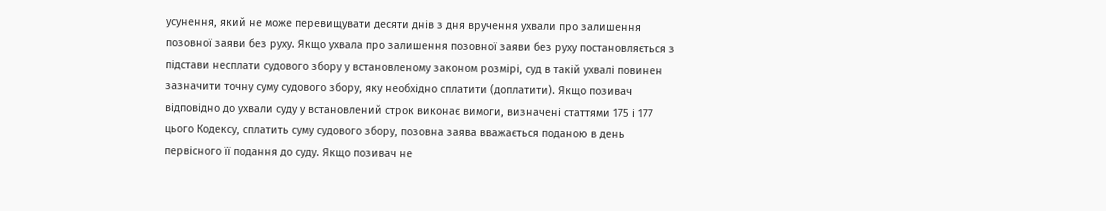усунення, який не може перевищувати десяти днів з дня вручення ухвали про залишення позовної заяви без руху. Якщо ухвала про залишення позовної заяви без руху постановляється з підстави несплати судового збору у встановленому законом розмірі, суд в такій ухвалі повинен зазначити точну суму судового збору, яку необхідно сплатити (доплатити). Якщо позивач відповідно до ухвали суду у встановлений строк виконає вимоги, визначені статтями 175 і 177 цього Кодексу, сплатить суму судового збору, позовна заява вважається поданою в день первісного її подання до суду. Якщо позивач не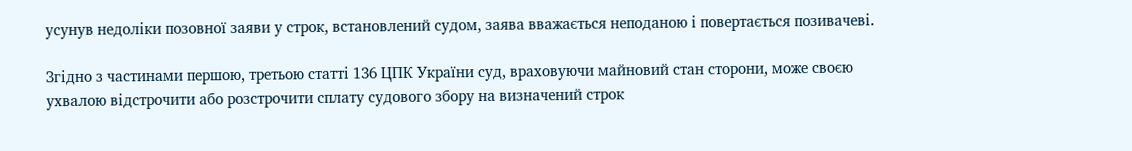усунув недоліки позовної заяви у строк, встановлений судом, заява вважається неподаною і повертається позивачеві.

Згідно з частинами першою, третьою статті 136 ЦПК України суд, враховуючи майновий стан сторони, може своєю ухвалою відстрочити або розстрочити сплату судового збору на визначений строк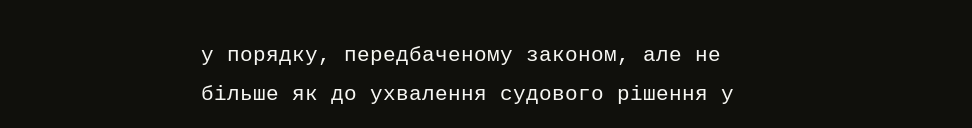у порядку, передбаченому законом, але не більше як до ухвалення судового рішення у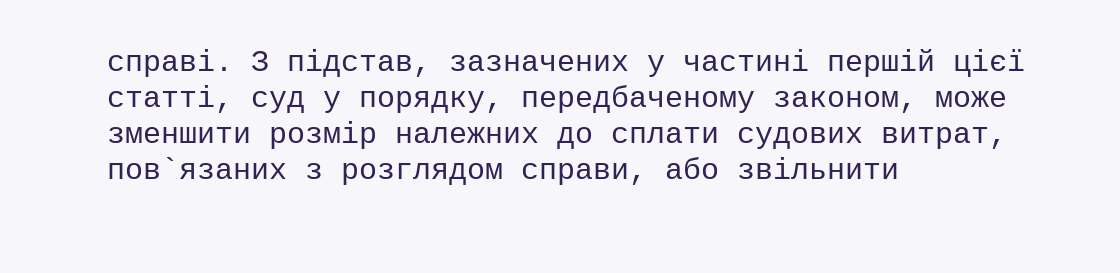справі. З підстав, зазначених у частині першій цієї статті, суд у порядку, передбаченому законом, може зменшити розмір належних до сплати судових витрат, пов`язаних з розглядом справи, або звільнити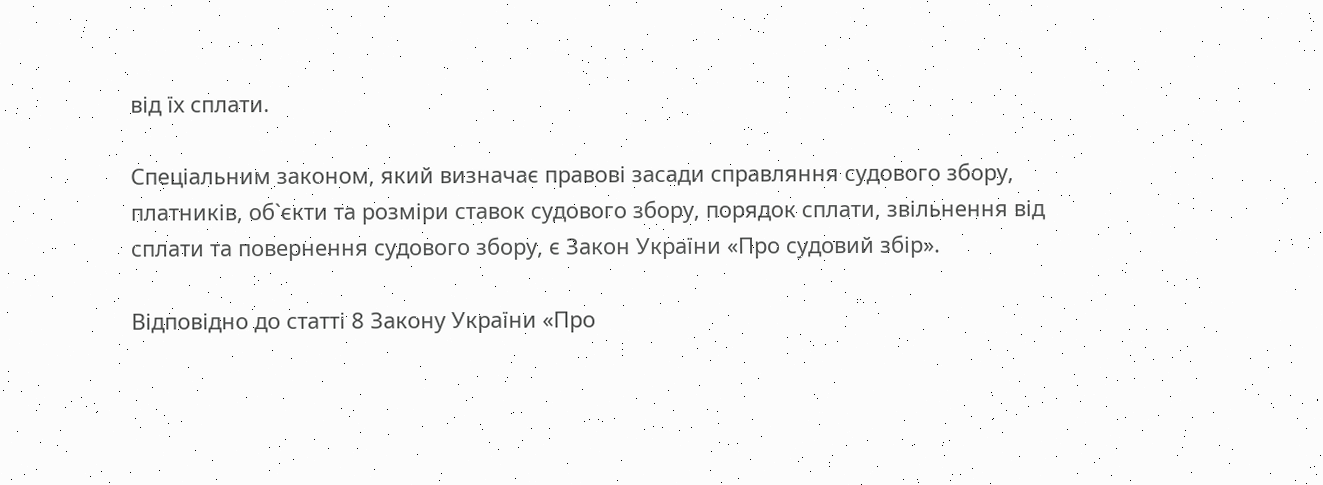від їх сплати.

Спеціальним законом, який визначає правові засади справляння судового збору, платників, об`єкти та розміри ставок судового збору, порядок сплати, звільнення від сплати та повернення судового збору, є Закон України «Про судовий збір».

Відповідно до статті 8 Закону України «Про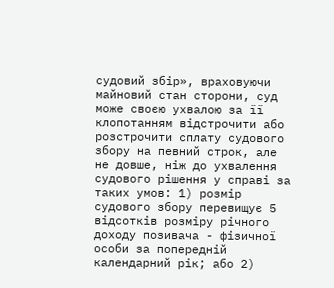судовий збір», враховуючи майновий стан сторони, суд може своєю ухвалою за її клопотанням відстрочити або розстрочити сплату судового збору на певний строк, але не довше, ніж до ухвалення судового рішення у справі за таких умов: 1) розмір судового збору перевищує 5 відсотків розміру річного доходу позивача - фізичної особи за попередній календарний рік; або 2)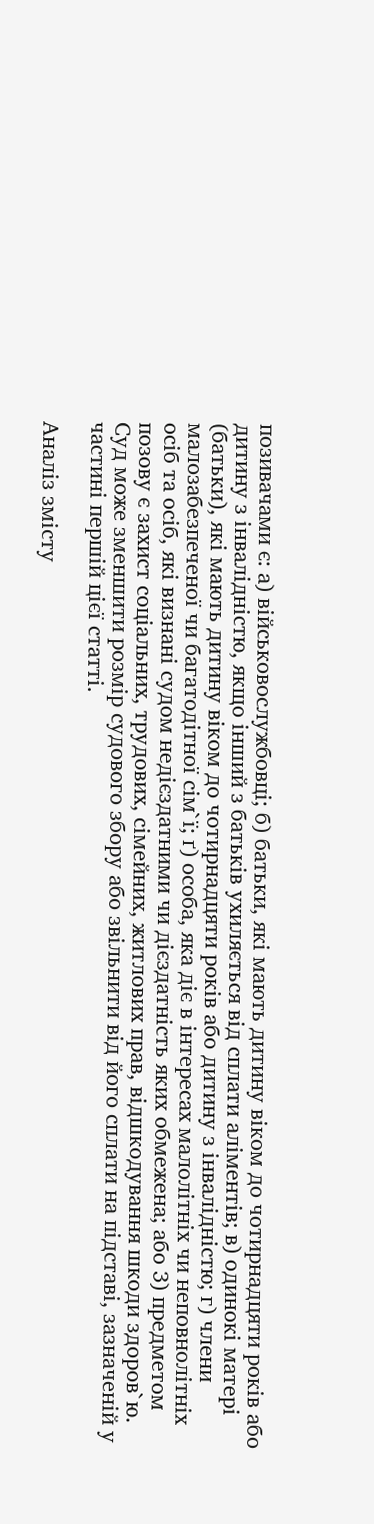позивачами є: а) військовослужбовці; б) батьки, які мають дитину віком до чотирнадцяти років або дитину з інвалідністю, якщо інший з батьків ухиляється від сплати аліментів; в) одинокі матері (батьки), які мають дитину віком до чотирнадцяти років або дитину з інвалідністю; г) члени малозабезпеченої чи багатодітної сім`ї; ґ) особа, яка діє в інтересах малолітніх чи неповнолітніх осіб та осіб, які визнані судом недієздатними чи дієздатність яких обмежена; або 3) предметом позову є захист соціальних, трудових, сімейних, житлових прав, відшкодування шкоди здоров`ю. Суд може зменшити розмір судового збору або звільнити від його сплати на підставі, зазначеній у частині першій цієї статті.

Аналіз змісту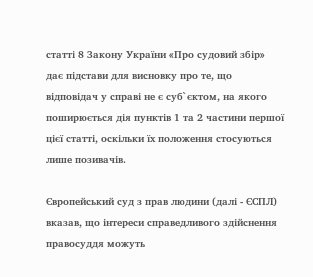статті 8 Закону України «Про судовий збір» дає підстави для висновку про те, що відповідач у справі не є суб`єктом, на якого поширюється дія пунктів 1 та 2 частини першої цієї статті, оскільки їх положення стосуються лише позивачів.

Європейський суд з прав людини (далі - ЄСПЛ) вказав, що інтереси справедливого здійснення правосуддя можуть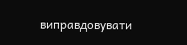виправдовувати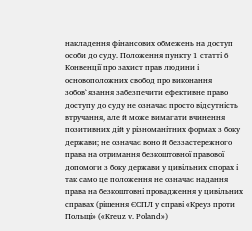накладення фінансових обмежень на доступ особи до суду. Положення пункту 1 статті 6 Конвенції про захист прав людини і основоположних свобод про виконання зобов`язання забезпечити ефективне право доступу до суду не означає просто відсутність втручання, але й може вимагати вчинення позитивних дій у різноманітних формах з боку держави; не означає воно й беззастережного права на отримання безкоштовної правової допомоги з боку держави у цивільних спорах і так само це положення не означає надання права на безкоштовні провадження у цивільних справах (рішення ЄСПЛ у справі «Креуз проти Польщі» («Kreuz v. Poland»)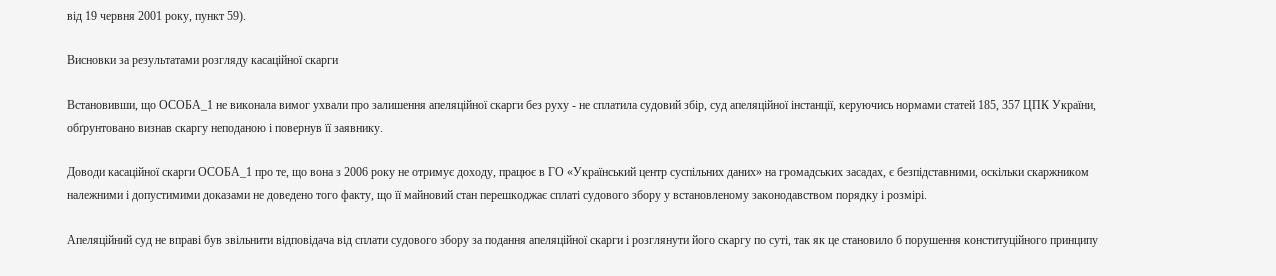від 19 червня 2001 року, пункт 59).

Висновки за результатами розгляду касаційної скарги

Встановивши, що ОСОБА_1 не виконала вимог ухвали про залишення апеляційної скарги без руху - не сплатила судовий збір, суд апеляційної інстанції, керуючись нормами статей 185, 357 ЦПК України, обґрунтовано визнав скаргу неподаною і повернув її заявнику.

Доводи касаційної скарги ОСОБА_1 про те, що вона з 2006 року не отримує доходу, працює в ГО «Український центр суспільних даних» на громадських засадах, є безпідставними, оскільки скаржником належними і допустимими доказами не доведено того факту, що її майновий стан перешкоджає сплаті судового збору у встановленому законодавством порядку і розмірі.

Апеляційний суд не вправі був звільнити відповідача від сплати судового збору за подання апеляційної скарги і розглянути його скаргу по суті, так як це становило б порушення конституційного принципу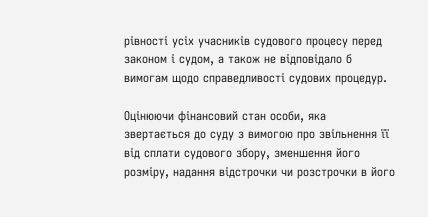рівності усіх учасників судового процесу перед законом і судом, а також не відповідало б вимогам щодо справедливості судових процедур.

Оцінюючи фінансовий стан особи, яка звертається до суду з вимогою про звільнення її від сплати судового збору, зменшення його розміру, надання відстрочки чи розстрочки в його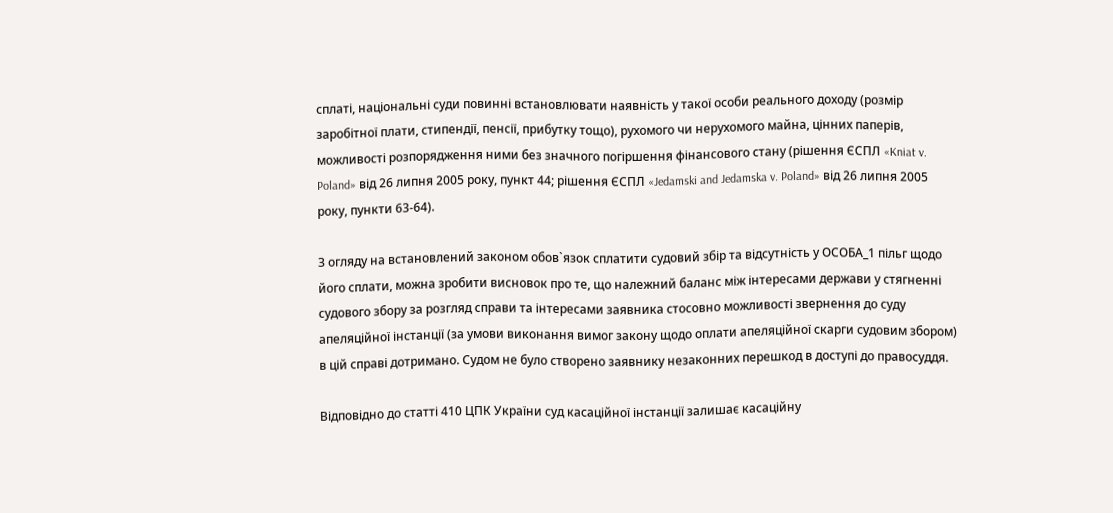сплаті, національні суди повинні встановлювати наявність у такої особи реального доходу (розмір заробітної плати, стипендії, пенсії, прибутку тощо), рухомого чи нерухомого майна, цінних паперів, можливості розпорядження ними без значного погіршення фінансового стану (рішення ЄСПЛ «Kniat v. Poland» від 26 липня 2005 року, пункт 44; рішення ЄСПЛ «Jedamski and Jedamska v. Poland» від 26 липня 2005 року, пункти 63-64).

З огляду на встановлений законом обов`язок сплатити судовий збір та відсутність у ОСОБА_1 пільг щодо його сплати, можна зробити висновок про те, що належний баланс між інтересами держави у стягненні судового збору за розгляд справи та інтересами заявника стосовно можливості звернення до суду апеляційної інстанції (за умови виконання вимог закону щодо оплати апеляційної скарги судовим збором) в цій справі дотримано. Судом не було створено заявнику незаконних перешкод в доступі до правосуддя.

Відповідно до статті 410 ЦПК України суд касаційної інстанції залишає касаційну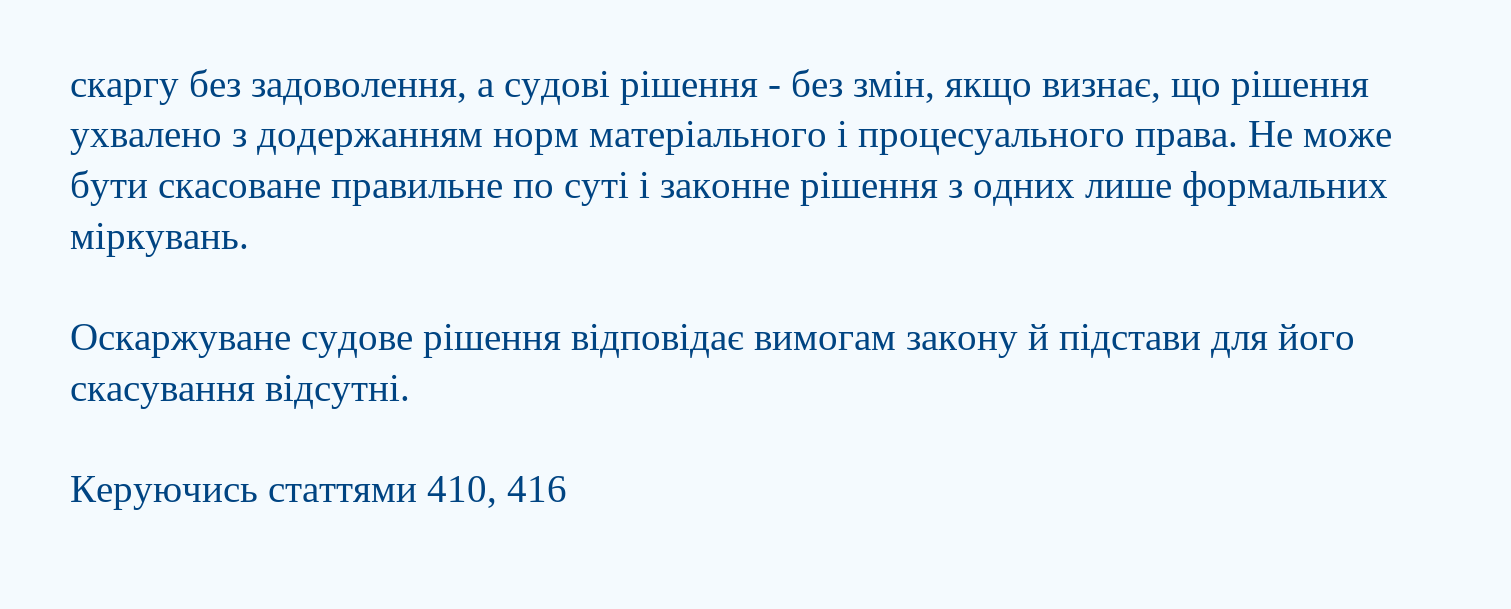скаргу без задоволення, а судові рішення - без змін, якщо визнає, що рішення ухвалено з додержанням норм матеріального і процесуального права. Не може бути скасоване правильне по суті і законне рішення з одних лише формальних міркувань.

Оскаржуване судове рішення відповідає вимогам закону й підстави для його скасування відсутні.

Керуючись статтями 410, 416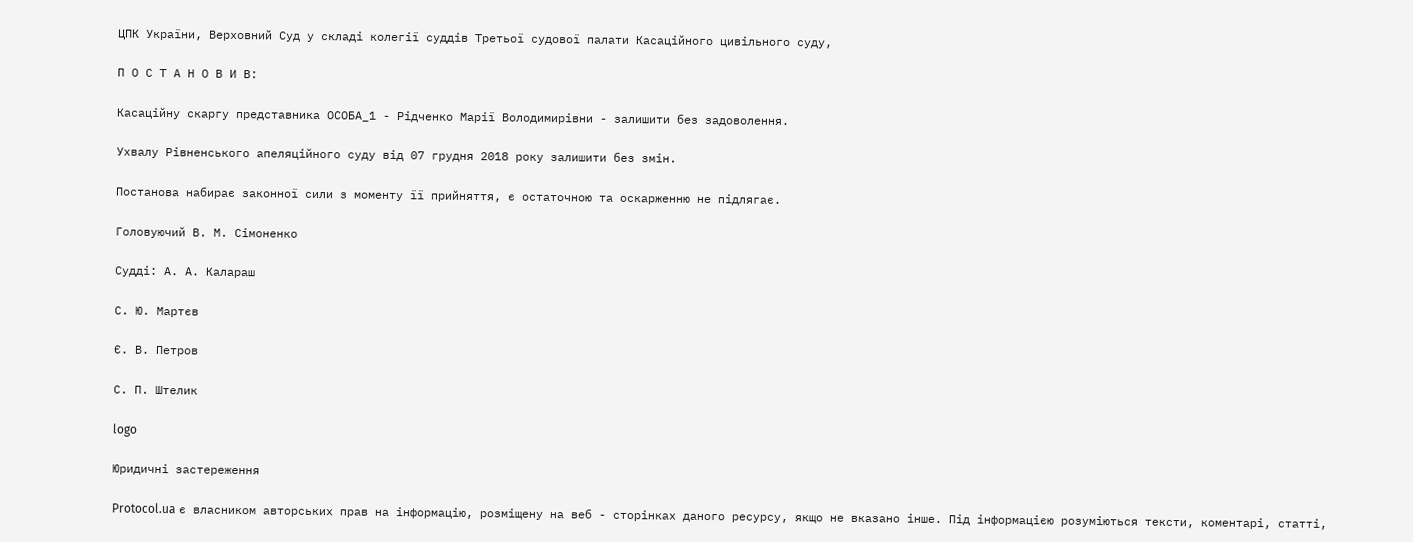ЦПК України, Верховний Суд у складі колегії суддів Третьої судової палати Касаційного цивільного суду,

П О С Т А Н О В И В:

Касаційну скаргу представника ОСОБА_1 - Рідченко Марії Володимирівни - залишити без задоволення.

Ухвалу Рівненського апеляційного суду від 07 грудня 2018 року залишити без змін.

Постанова набирає законної сили з моменту її прийняття, є остаточною та оскарженню не підлягає.

Головуючий В. М. Сімоненко

Судді: А. А. Калараш

С. Ю. Мартєв

Є. В. Петров

С. П. Штелик

logo

Юридичні застереження

Protocol.ua є власником авторських прав на інформацію, розміщену на веб - сторінках даного ресурсу, якщо не вказано інше. Під інформацією розуміються тексти, коментарі, статті,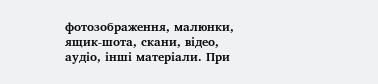фотозображення, малюнки, ящик-шота, скани, відео, аудіо, інші матеріали. При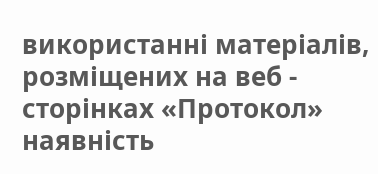використанні матеріалів, розміщених на веб - сторінках «Протокол» наявність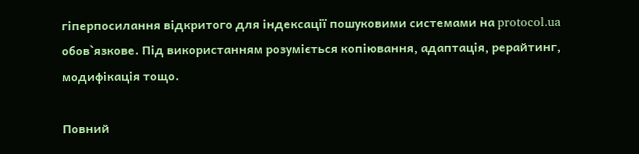гіперпосилання відкритого для індексації пошуковими системами на protocol.ua обов`язкове. Під використанням розуміється копіювання, адаптація, рерайтинг, модифікація тощо.

Повний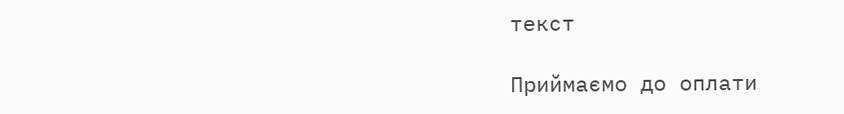текст

Приймаємо до оплати